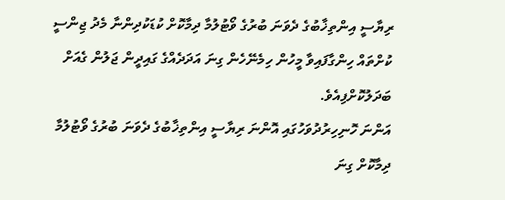ރިޔާސީ އިންތިޚާބުގެ ދެވަނަ ބުރުގެ ވޯޓުލުމާ ދިމާކޮށް ކުޑަކުދިންނާ މެދު ޖިންސީ ކުށްތައް ހިންގާފައިވާ މީހުން ހިމެނޭހެން ގިނަ އަދަދެއްގެ ގައިދީން ޖަލުން ގެއަށް ބަދަލުކޮށްފިއެވެ.
އަންނަ ހޮނިހިރުދުވަހުގައި އޮންނަ ރިޔާސީ އިންތިޚާބުގެ ދެވަނަ ބުރުގެ ވޯޓުލުމާ ދިމާކޮށް ގިނަ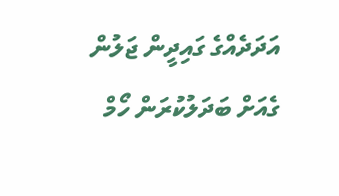އަދަދެއްގެ ގައިދީން ޖަލުން ގެއަށް ބަދަލުކުރަން ހޯމް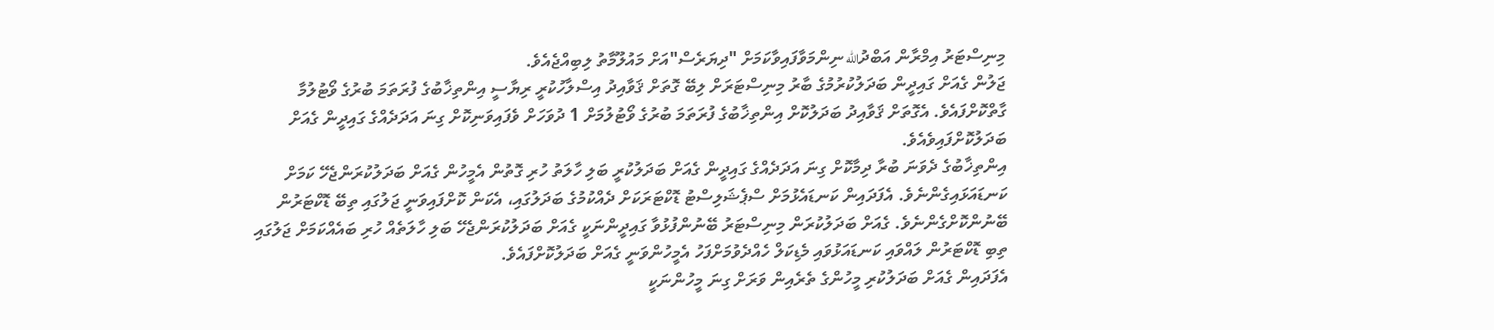މިނިސްޓަރު އިމްރާން އަބްދުالله ނިންމަވާފައިވާކަމަށް "ދިޔަރެސް"އަށް މައުލޫމާތު ލިބިއްޖެއެވެ.
ޖަލުން ގެއަށް ގައިދީން ބަދަލުކުރުމުގެ ބާރު މިނިސްޓަރަށް ލިބޭ ގޮތަށް ޤަވާއިދު އިސްލާހުކުރީ ރިޔާސީ އިންތިޚާބުގެ ފުރަތަމަ ބުރުގެ ވޯޓުލުމާ ގާތްކޮށްފައެވެ. އެގޮތަށް ޤަވާއިދު ބަދަލުކޮށް އިންތިޚާބުގެ ފުރަތަމަ ބުރުގެ ވޯޓުލުމަށް 1 ދުވަހަށް ވެފައިވަނިކޮށް ގިނަ އަދަދެއްގެ ގައިދީން ގެއަށް ބަދަލުކޮށްފައިވެއެވެ.
އިންތިޚާބުގެ ދެވަނަ ބުރާ ދިމާކޮށް ގިނަ އަދަދެއްގެ ގައިދީން ގެއަށް ބަދަލުކުރީ ބަލި ހާލަތު ހުރި ގޮތުން އެމީހުން ގެއަށް ބަދަލުކުރަންޖެހޭ ކަމަށް ކަނޑައަޅައިގެންނެވެ. އެފަދައިން ކަނޑައެޅުމަށް ސްޕެޝަލިސްޓު ޑޮކްޓަރަކަށް ދެއްކުމުގެ ބަދަލުގައި، އެކަން ކޮށްފައިވަނީ ޖަލުގައި ތިބޭ ޑޮކްޓަރުން ބޭނުންކޮށްގެންނެވެ. ގެއަށް ބަދަލުކުރަން މިނިސްޓަރު ބޭނުންފުޅުވާ ގައިދީންނަކީ ގެއަށް ބަދަލުކުރަންޖެހޭ ބަލި ހާލަތެއް ހުރި ބައެއްކަމަށް ޖަލުގައި ތިބި ޑޮކްޓަރުން ލައްވައި ކަނޑައަޅުވައި މެޑިކަލް ހެއްދެވުމަށްފަހު އެމީހުންވަނީ ގެއަށް ބަދަލުކޮށްފައެވެ.
އެފަދައިން ގެއަށް ބަދަލުކުރި މީހުންގެ ތެރެއިން ވަރަށް ގިނަ މީހުންނަކީ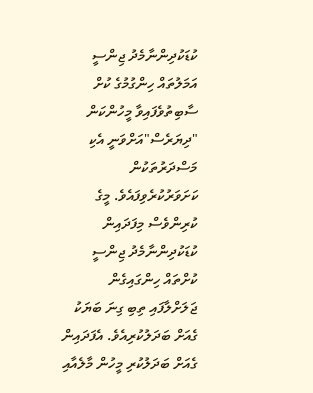ކުޑަކުދިންނާމެދު ޖިންސީ އަމަލުތައް ހިންގުމުގެ ކުށް ސާބިތުވެފައިވާ މީހުންކަން "ދިޔަރެސް"އަށްވަނީ އެކި މަސްދަރުތަކުން ކަށަވަރުކުރެވިފައެވެ. މީގެ ކުރިންވެސް މިފަދައިން ކުޑަކުދިންނާމެދު ޖިންސީ ކުށްތައް ހިންގައިގެން ޖަލަށްލާފައި ތިބި ގިނަ ބަޔަކު ގެއަށް ބަދަލުކުރިއެވެ. އެފަދައިން ގެއަށް ބަދަލުކުރި މީހުން މާލެއާއި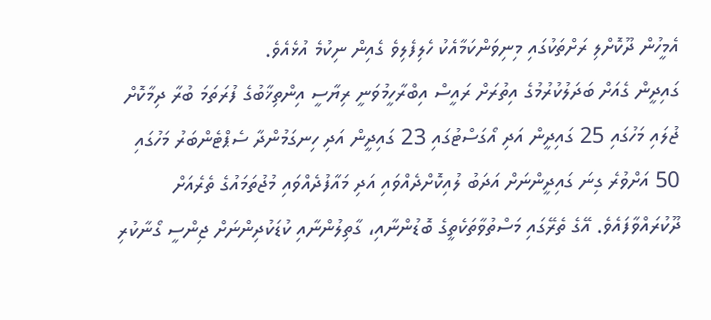އެމީހުން ދޫކޮށްލި ރަށްތަކުގައި މިނިވަންކަމާއެކު ހެލިފެލިވެ ގެއިން ނިކުމެ އުޅެއެވެ.
ގައިދީން ގެއަށް ބަދަލުކުރުމުގެ އިތުރަށް ރައީސް އިބްރާހީމުވަނީ ރިޔާސީ އިންތިޚާބުގެ ފުރަތަމަ ބުރާ ދިމާކޮށް ޖުލައި މަހުގައި 25 ގައިދީން އަދި އޯގަސްޓުގައި 23 ގައިދީން އަދި ހިނގަމުންދާ ސެޕްޓެންބަރު މަހުގައި 50 އަށްވުރެ ގިނަ ގައިދީންނަށް އަދަބު ލުއިކޮށްދެއްވައި އަދި މައާފުދެއްވައި މުޖުތަމައުގެ ތެރެއަށް ދޫކުރައްވާފައެވެ. އޭގެ ތެރޭގައި މަސްތުވާތަކެތީގެ ބޮޑުންނާއި، ގާތިލުންނާއި ކުޑަކުދިންނަށް ޖިންސީ ގޯނާކުރި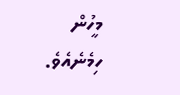މީހުން ހިމެނެއެވެ.